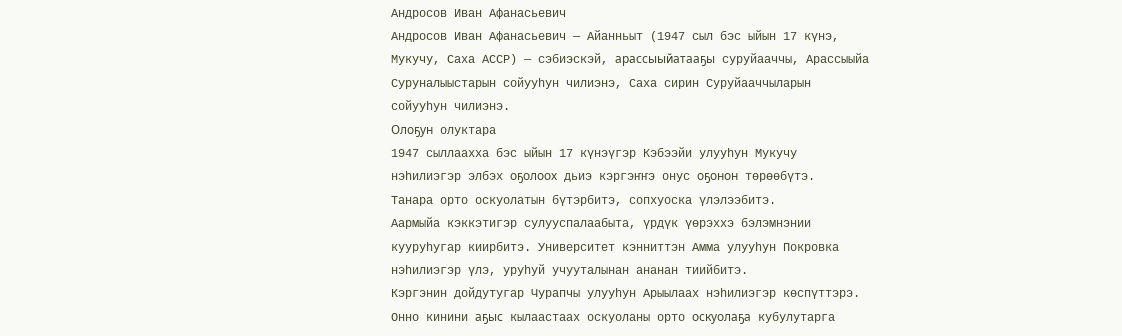Андросов Иван Афанасьевич
Андросов Иван Афанасьевич — Айанньыт (1947 сыл бэс ыйын 17 күнэ, Мукучу, Саха АССР) — сэбиэскэй, арассыыйатааҕы суруйааччы, Арассыыйа Суруналыыстарын сойууһун чилиэнэ, Саха сирин Суруйааччыларын сойууһун чилиэнэ.
Олоҕун олуктара
1947 сыллаахха бэс ыйын 17 күнэүгэр Кэбээйи улууһун Мукучу нэһилиэгэр элбэх оҕолоох дьиэ кэргэҥҥэ онус оҕонон төрөөбүтэ.
Танара орто оскуолатын бүтэрбитэ, сопхуоска үлэлээбитэ.
Аармыйа кэккэтигэр сулууспалаабыта, үрдүк үөрэххэ бэлэмнэнии кууруһугар киирбитэ. Университет кэнниттэн Амма улууһун Покровка нэһилиэгэр үлэ, уруһуй учууталынан ананан тиийбитэ.
Кэргэнин дойдутугар Чурапчы улууһун Арыылаах нэһилиэгэр көспүттэрэ. Онно кинини аҕыс кылаастаах оскуоланы орто оскуолаҕа кубулутарга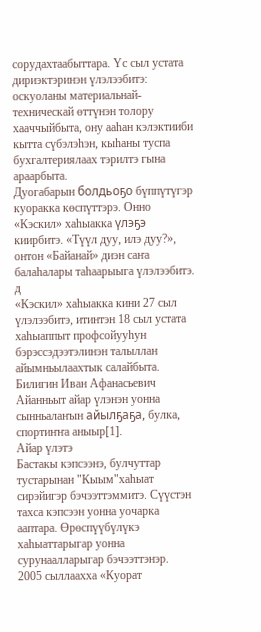сорудахтаабыттара. Үс сыл устата дириэктэринэн үлэлээбитэ: оскуоланы материальнай-техническай өттүнэн толору хааччыйбыта, ону ааһан кэлэктииби кытта сүбэлэһэн, кыһаны туспа бухгалтериялаах тэрилтэ гына араарбыта.
Дуогабарын болдьоҕо бүппүтүгэр куоракка көспүттэрэ. Онно «Кэскил» хаһыакка үлэҕэ киирбитэ. «Түүл дуу, илэ дуу?», онтон «Байанай» диэн саҥа балаһалары таһаарыыга үлэлээбитэ. д
«Кэскил» хаһыакка кини 27 сыл үлэлээбитэ, итинтэн 18 сыл устата хаһыаппыт профсойууһун бэрэссэдээтэлинэн талыллан айымньылаахтык салайбыта.
Билигин Иван Афанасьевич Айанньыт айар үлэнэн уонна сынньалаҥын айылҕаҕа, булка, спортиҥҥа аныыр[1].
Айар үлэтэ
Бастакы кэпсээнэ, булчуттар тустарынан "Кыым"хаһыат сирэйигэр бэчээттэммитэ. Сүүстэн тахса кэпсээн уонна уочарка ааптара. Өрөспүүбүлүкэ хаһыаттарыгар уонна сурунаалларыгар бэчээттэнэр.
2005 сыллаахха «Куорат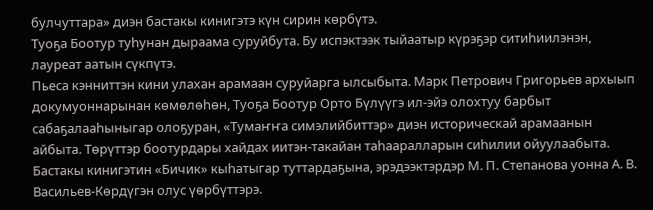булчуттара» диэн бастакы кинигэтэ күн сирин көрбүтэ.
Туоҕа Боотур туһунан дыраама суруйбута. Бу испэктээк тыйаатыр күрэҕэр ситиһиилэнэн, лауреат аатын сүкпүтэ.
Пьеса кэнниттэн кини улахан арамаан суруйарга ылсыбыта. Марк Петрович Григорьев архыып докумуоннарынан көмөлөһөн, Туоҕа Боотур Орто Бүлүүгэ ил-эйэ олохтуу барбыт сабаҕалааһыныгар олоҕуран, «Тумаҥҥа симэлийбиттэр» диэн историческай арамаанын айбыта. Төрүттэр боотурдары хайдах иитэн-такайан таһааралларын сиһилии ойуулаабыта. Бастакы кинигэтин «Бичик» кыһатыгар туттардаҕына, эрэдээктэрдэр М. П. Степанова уонна А. В. Васильев-Көрдүгэн олус үөрбүттэрэ.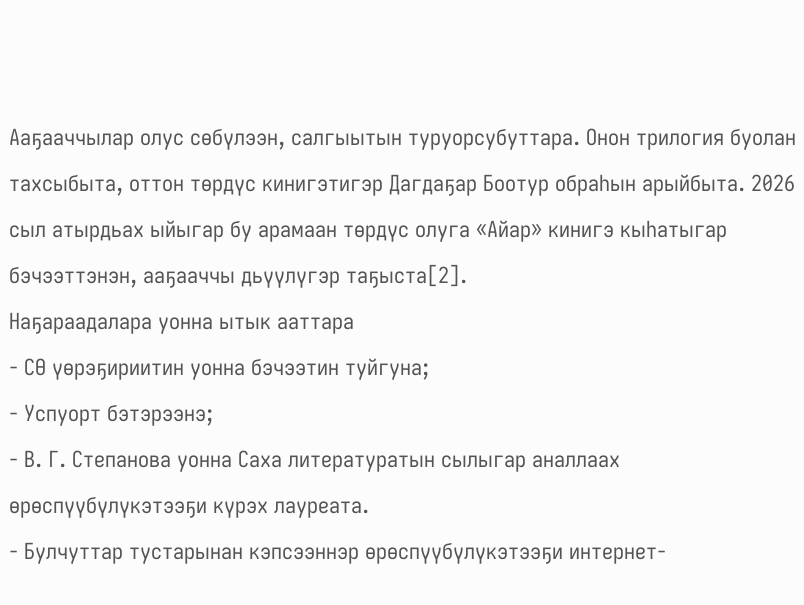Ааҕааччылар олус сөбүлээн, салгыытын туруорсубуттара. Онон трилогия буолан тахсыбыта, оттон төрдүс кинигэтигэр Дагдаҕар Боотур обраһын арыйбыта. 2026 сыл атырдьах ыйыгар бу арамаан төрдүс олуга «Айар» кинигэ кыһатыгар бэчээттэнэн, ааҕааччы дьүүлүгэр таҕыста[2].
Наҕараадалара уонна ытык ааттара
- СӨ үөрэҕириитин уонна бэчээтин туйгуна;
- Успуорт бэтэрээнэ;
- В. Г. Степанова уонна Саха литературатын сылыгар аналлаах өрөспүүбүлүкэтээҕи күрэх лауреата.
- Булчуттар тустарынан кэпсээннэр өрөспүүбүлүкэтээҕи интернет-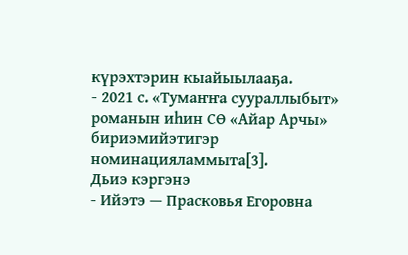күрэхтэрин кыайыылааҕа.
- 2021 с. «Тумаҥҥа суураллыбыт» романын иһин СӨ «Айар Арчы» бириэмийэтигэр номинацияламмыта[3].
Дьиэ кэргэнэ
- Ийэтэ — Прасковья Егоровна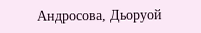Андросова, Дьоруой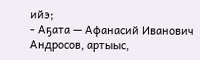ийэ;
- Аҕата — Афанасий Иванович Андросов, артыыс,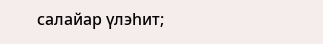салайар үлэһит;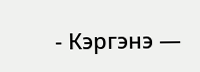- Кэргэнэ —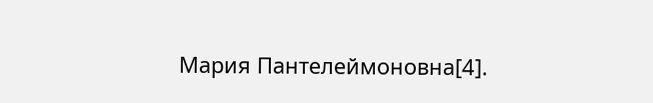Мария Пантелеймоновна[4].